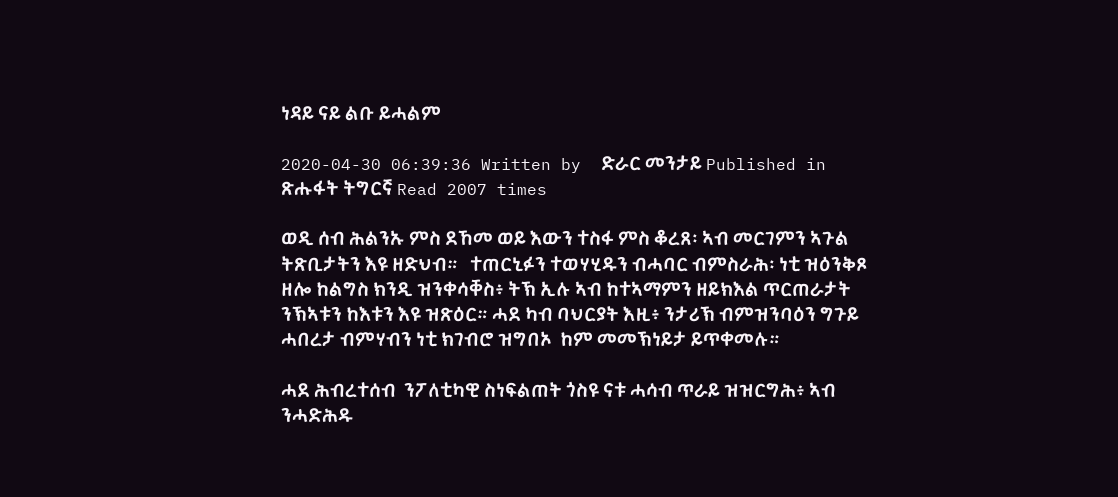ነዳይ ናይ ልቡ ይሓልም

2020-04-30 06:39:36 Written by  ድራር መንታይ Published in ጽሑፋት ትግርኛ Read 2007 times

ወዲ ሰብ ሕልንኡ ምስ ደኸመ ወይ እውን ተስፋ ምስ ቆረጸ፡ ኣብ መርገምን ኣጉል ትጽቢታትን እዩ ዘድህብ።   ተጠርኒፉን ተወሃሂዱን ብሓባር ብምስራሕ፡ ነቲ ዝዕንቅጾ ዘሎ ከልግስ ክንዲ ዝንቀሳቐስ፥ ትኽ ኢሉ ኣብ ከተኣማምን ዘይክእል ጥርጠራታት ንኽኣቱን ከእቱን እዩ ዝጽዕር። ሓደ ካብ ባህርያት እዚ፥ ንታሪኽ ብምዝንባዕን ግጉይ ሓበረታ ብምሃብን ነቲ ክገብሮ ዝግበኦ  ከም መመኽነይታ ይጥቀመሉ።

ሓደ ሕብረተሰብ  ንፖለቲካዊ ስነፍልጠት ጎስዩ ናቱ ሓሳብ ጥራይ ዝዝርግሕ፥ ኣብ ንሓድሕዱ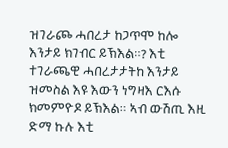ዝገራጮ ሓበረታ ከጋጥሞ ከሎ እንታይ ክገብር ይኽእል።? እቲ ተገራጫዊ ሓበረታታትከ እንታይ ዝመስል እዩ እውን ነግዛእ ርእሱ ክመምዮዶ ይኽእል። ኣብ ውሽጢ እዚ ድማ ኩሉ እቲ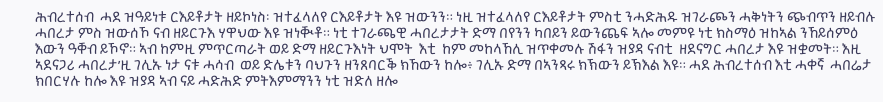ሕብረተሰብ  ሓደ ዝዓይነቱ ርእይቶታት ዘይኮነስ፡ ዝተፈላለየ ርእይቶታት እዩ ዝውንን። ነዚ ዝተፈላለየ ርእይቶታት ምስቲ ንሓድሕዱ ዝገራጮን ሓቅነትን ጭብጥን ዘይብሉ ሓበረታ ምስ ዝውሰኾ ናብ ዘይርጉእ ሃዋህው እዩ ዝነቚቶ። ነቲ ተገራጫዊ ሓበረታታት ድማ በየንን ካበይን ይውንጨፍ ኣሎ መምዩ ነቲ ክስማዕ ዝከኣል ንኸይሰምዕ እውን ዓቐብ ይኾኖ። ኣብ ከምዚ ምጥርጣራት ወይ ድማ ዘይርጉእነት ህሞት  እቲ  ከም መከላኸሊ ዝጥቀመሉ ሽፋን ዝያዳ ናብቲ  ዘደናግር ሓበረታ እዩ ዝቋመት። እዚ ኣደናጋሪ ሓበረታ’ዚ ገሊኡ ነታ ናቱ ሓሳብ  ወይ ድሌቱን ባህጉን ዘንጸባርቕ ክኸውን ከሎ፥ ገሊኡ ድማ በኣንጻሩ ክኽውን ይኽእል እዩ። ሓደ ሕብረተሰብ እቲ ሓቀኛ  ሓበሬታ ክበርሃሉ ከሎ እዩ ዝያዳ ኣብ ናይ ሓድሕድ ምትእምማንን ነቲ ዝድለ ዘሎ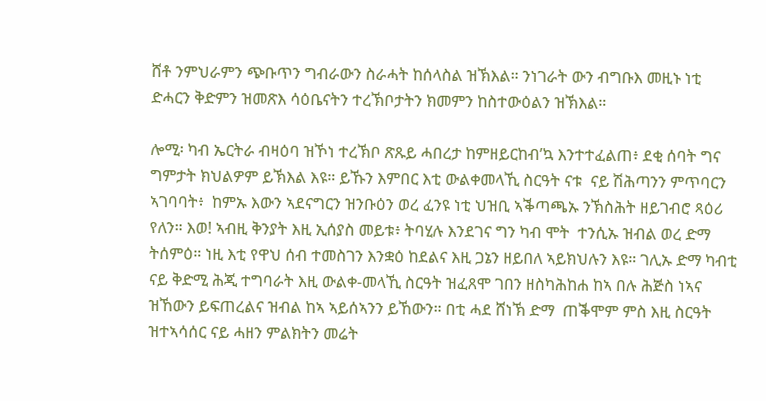ሸቶ ንምህራምን ጭቡጥን ግብራውን ስራሓት ከሰላስል ዝኽእል። ንነገራት ውን ብግቡእ መዚኑ ነቲ ድሓርን ቅድምን ዝመጽእ ሳዕቤናትን ተረኽቦታትን ክመምን ከስተውዕልን ዝኽእል።

ሎሚ፡ ካብ ኤርትራ ብዛዕባ ዝኾነ ተረኽቦ ጽጹይ ሓበረታ ከምዘይርከብ’ኳ እንተተፈልጠ፥ ደቂ ሰባት ግና ግምታት ክህልዎም ይኽእል እዩ። ይኹን እምበር እቲ ውልቀመላኺ ስርዓት ናቱ  ናይ ሽሕጣንን ምጥባርን ኣገባባት፥  ከምኡ እውን ኣደናግርን ዝንቡዕን ወረ ፈንዩ ነቲ ህዝቢ ኣቕጣጫኡ ንኽስሕት ዘይገብሮ ጻዕሪ የለን። እወ! ኣብዚ ቅንያት እዚ ኢሰያስ መይቱ፥ ትባሂሉ እንደገና ግን ካብ ሞት  ተንሲኡ ዝብል ወረ ድማ  ትሰምዕ። ነዚ እቲ የዋህ ሰብ ተመስገን እንቋዕ ከደልና እዚ ጋኔን ዘይበለ ኣይክህሉን እዩ። ገሊኡ ድማ ካብቲ ናይ ቅድሚ ሕጂ ተግባራት እዚ ውልቀ-መላኺ ስርዓት ዝፈጸሞ ገበን ዘስካሕከሐ ከኣ በሉ ሕጅስ ነኣና ዝኸውን ይፍጠረልና ዝብል ከኣ ኣይሰኣንን ይኸውን። በቲ ሓደ ሸነኽ ድማ  ጠቕሞም ምስ እዚ ስርዓት  ዝተኣሳሰር ናይ ሓዘን ምልክትን መሬት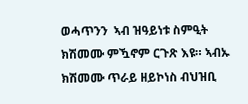ወሓጥንን  ኣብ ዝዓይነቱ ስምዒት ክሽመሙ ምዃኖም ርጉጽ እዩ። ኣብኡ ክሽመሙ ጥራይ ዘይኮነስ ብህዝቢ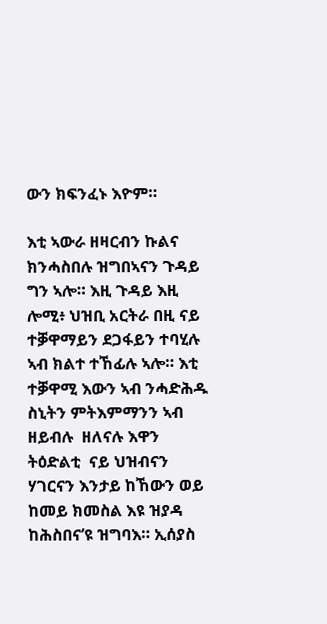ውን ክፍንፈኑ እዮም።

እቲ ኣውራ ዘዛርብን ኩልና ክንሓስበሉ ዝግበኣናን ጉዳይ ግን ኣሎ። እዚ ጉዳይ እዚ ሎሚ፥ ህዝቢ አርትራ በዚ ናይ ተቓዋማይን ደጋፋይን ተባሂሉ ኣብ ክልተ ተኸፊሉ ኣሎ። እቲ ተቓዋሚ እውን ኣብ ንሓድሕዱ ስኒትን ምትእምማንን ኣብ ዘይብሉ  ዘለናሉ እዋን ትዕድልቲ  ናይ ህዝብናን ሃገርናን እንታይ ከኸውን ወይ ከመይ ክመስል እዩ ዝያዳ ከሕስበና’ዩ ዝግባእ። ኢሰያስ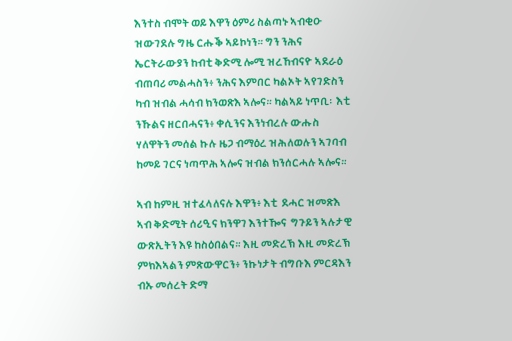እንተስ ብሞት ወይ እዋን ዕምሪ ስልጣኑ ኣብቂዑ ዝውገደሉ ግዜ ርሑቕ ኣይኮነን። ግን ንሕና ኤርትራውያን ከብቲ ቅድሚ ሎሚ ዝረኸብናዮ ኣደራዕ ብጠባሪ መልሓስን፥ ንሕና እምበር ካልኦት ኣየገድስን ካብ ዝብል ሓሳብ ክንወጽእ ኣሎና። ካልኣይ ነጥቢ፡  እቲ ንኹልና ዘርበሓናን፥ ቀሲንና እንነብረሉ ውሑስ ሃለዋትን መሰል ኩሉ ዜጋ ብማዕረ ዝሕለወሉን ኣገባብ ከመይ ገርና ነጣጥሕ ኣሎና ዝብል ክንሰርሓሉ ኣሎና።

ኣብ ከምዚ ዝተፈላለናሉ እዋን፥ እቲ  ደሓር ዝመጽእ ኣብ ቅድሚት ሰሪዒና ክንዋገ እንተዀና  ግጉይን ኣሉታዊ ውጽኢትን እዩ ከስዕበልና። እዚ መድረኽ እዚ መድረኽ ምክእኣልን ምጽውዋርን፥ ንኩነታት ብግቡእ ምርዳእን ብኡ መሰረት ድማ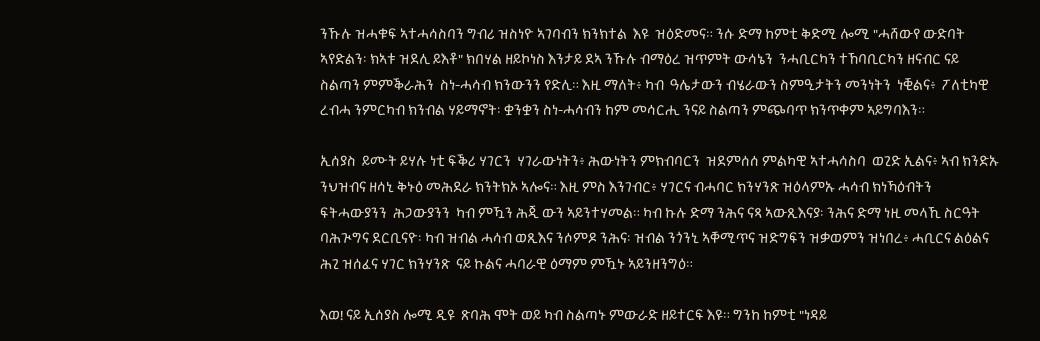ንኹሉ ዝሓቁፍ ኣተሓሳስባን ግብሪ ዝስነዮ ኣገባብን ክንክተል  እዩ  ዝዕድመና። ንሱ ድማ ከምቲ ቅድሚ ሎሚ "ሓሸውየ ውድባት ኣየድልን፡ ክኣቱ ዝደሊ ይእቶ" ክበሃል ዘይኮነስ እንታይ ደኣ ንኹሉ ብማዕረ ዝጥምት ውሳኔን  ንሓቢርካን ተኸባቢርካን ዘናብር ናይ ስልጣን ምምቕራሕን  ስነ-ሓሳብ ክንውንን የድሊ። እዚ ማለት፥ ካብ  ዓሌታውን ብሄራውን ስምዒታትን መንነትን  ነቒልና፥  ፖለቲካዊ ረብሓ ንምርካብ ክንብል ሃይማኖት፡ ቋንቋን ስነ-ሓሳብን ከም መሳርሒ ንናይ ስልጣን ምጭባጥ ክንጥቀም ኣይግባእን።

ኢሰያስ  ይሙት ይሃሉ ነቲ ፍቕሪ ሃገርን  ሃገራውነትን፥ ሕውነትን ምክብባርን  ዝደምሰሰ ምልካዊ ኣተሓሳስባ  ወጊድ ኢልና፥ ኣብ ክንድኡ ንህዝብና ዘሳኒ ቅኑዕ መሕደራ ክንትክኦ ኣሎና። እዚ ምስ እንገብር፥ ሃገርና ብሓባር ክንሃንጽ ዝዕላምኡ ሓሳብ ክነኻዕብትን ፍትሓውያንን  ሕጋውያንን  ካብ ምዃን ሕጂ ውን ኣይንተሃመል። ካብ ኩሉ ድማ ንሕና ናጻ ኣውጺእናያ፡ ንሕና ድማ ነዚ መላኺ ስርዓት ባሕጒግና ደርቢናዮ፡ ካብ ዝብል ሓሳብ ወጺእና ንሶምዶ ንሕና፡ ዝብል ንጎንኒ ኣቐሚጥና ዝድግፍን ዝቃወምን ዝነበረ፥ ሓቢርና ልዕልና ሕጊ ዝሰፈና ሃገር ክንሃንጽ  ናይ ኩልና ሓባራዊ ዕማም ምዃኑ ኣይንዘንግዕ።

እወ! ናይ ኢሰያስ ሎሚ ዲዩ  ጽባሕ ሞት ወይ ካብ ስልጣኑ ምውራድ ዘይተርፍ እዩ። ግንከ ከምቲ "ነዳይ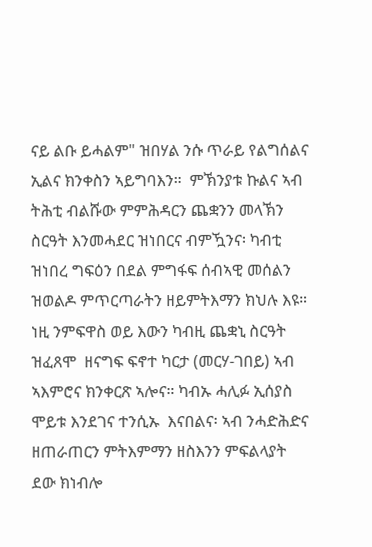ናይ ልቡ ይሓልም" ዝበሃል ንሱ ጥራይ የልግሰልና ኢልና ክንቀስን ኣይግባእን።  ምኽንያቱ ኩልና ኣብ ትሕቲ ብልሹው ምምሕዳርን ጨቋንን መላኽን ስርዓት እንመሓደር ዝነበርና ብምዃንና፡ ካብቲ ዝነበረ ግፍዕን በደል ምግፋፍ ሰብኣዊ መሰልን ዝወልዶ ምጥርጣራትን ዘይምትእማን ክህሉ እዩ። ነዚ ንምፍዋስ ወይ እውን ካብዚ ጨቋኒ ስርዓት ዝፈጸሞ  ዘናግፍ ፍኖተ ካርታ (መርሃ-ገበይ) ኣብ ኣእምሮና ክንቀርጽ ኣሎና። ካብኡ ሓሊፉ ኢሰያስ ሞይቱ እንደገና ተንሲኡ  እናበልና፡ ኣብ ንሓድሕድና ዘጠራጠርን ምትእምማን ዘስእንን ምፍልላያት ደው ክነብሎ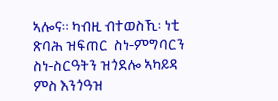ኣሎና። ካብዚ ብተወስኺ፡ ነቲ ጽባሕ ዝፍጠር  ስነ-ምግባርን ስነ-ስርዓትን ዝጎደሎ ኣካይዳ ምስ እንጎዓዝ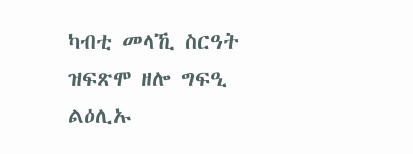ካብቲ መላኺ ስርዓት ዝፍጽሞ ዘሎ ግፍዒ ልዕሊኡ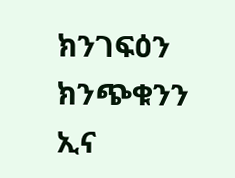ክንገፍዕን ክንጭቁንን ኢና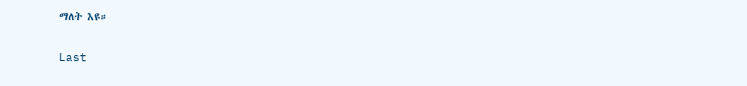ማለት እዩ።

Last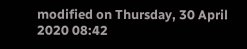modified on Thursday, 30 April 2020 08:42